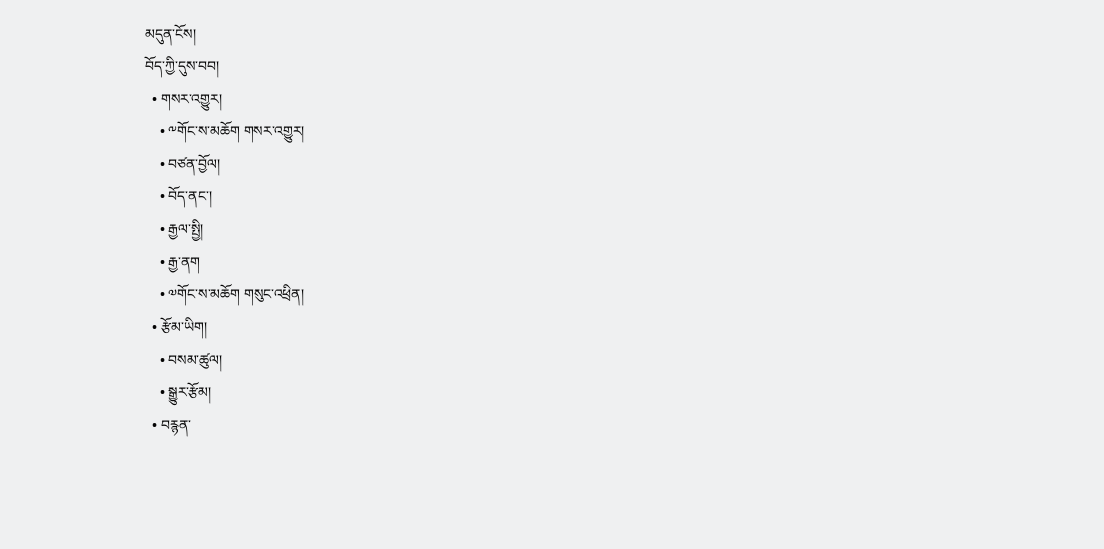མདུན་ངོས།
བོད་ཀྱི་དུས་བབ།
  • གསར་འགྱུར།
    • ༸གོང་ས་མཆོག གསར་འགྱུར།
    • བཙན་བྱོལ།
    • བོད་ནང་།
    • རྒྱལ་སྤྱི།
    • རྒྱ་ནག
    • ༧གོང་ས་མཆོག གསུང་འཕྲིན།
  • རྩོམ་ཡིག།
    • བསམ་ཚུལ།
    • སྒྱུར་རྩོམ།
  • བརྙན་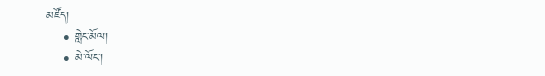མཛོད།
    • གླེང་མོལ།
    • མེ་ལོང་།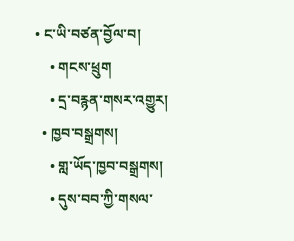• ང་ཡི་བཙན་བྱོལ་བ།
    • གངས་ཕྲུག
    • དྲ་བརྙན་གསར་འགྱུར།
  • ཁྱབ་བསྒྲགས།
    • གླ་ཡོད་ཁྱབ་བསྒྲགས།
    • དུས་བབ་ཀྱི་གསལ་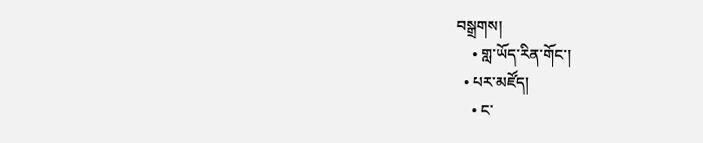བསྒྲགས།
    • གླ་ཡོད་རིན་གོང་།
  • པར་མཛོད།
    • ང་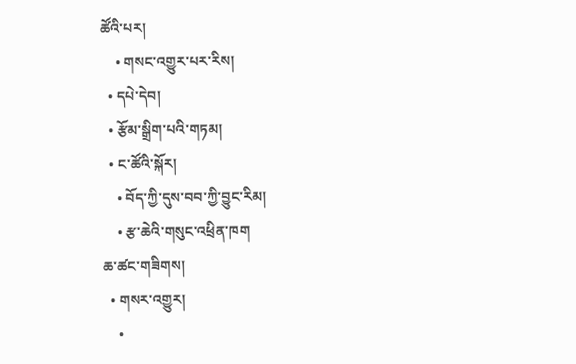ཚོའི་པར།
    • གསང་འགྱུར་པར་རིས།
  • དཔེ་དེབ།
  • རྩོམ་སྒྲིག་པའི་གཏམ།
  • ང་ཚོའི་སྐོར།
    • བོད་ཀྱི་དུས་བབ་ཀྱི་བྱུང་རིམ།
    • རྩ་ཆེའི་གསུང་འཕྲིན་ཁག
ཆ་ཚང་གཟིགས།
  • གསར་འགྱུར།
    •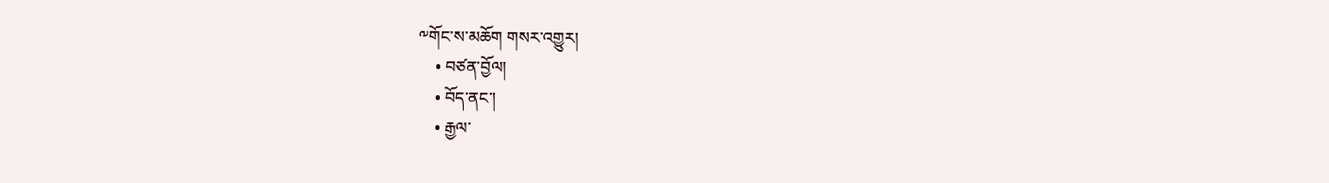༸གོང་ས་མཆོག གསར་འགྱུར།
    • བཙན་བྱོལ།
    • བོད་ནང་།
    • རྒྱལ་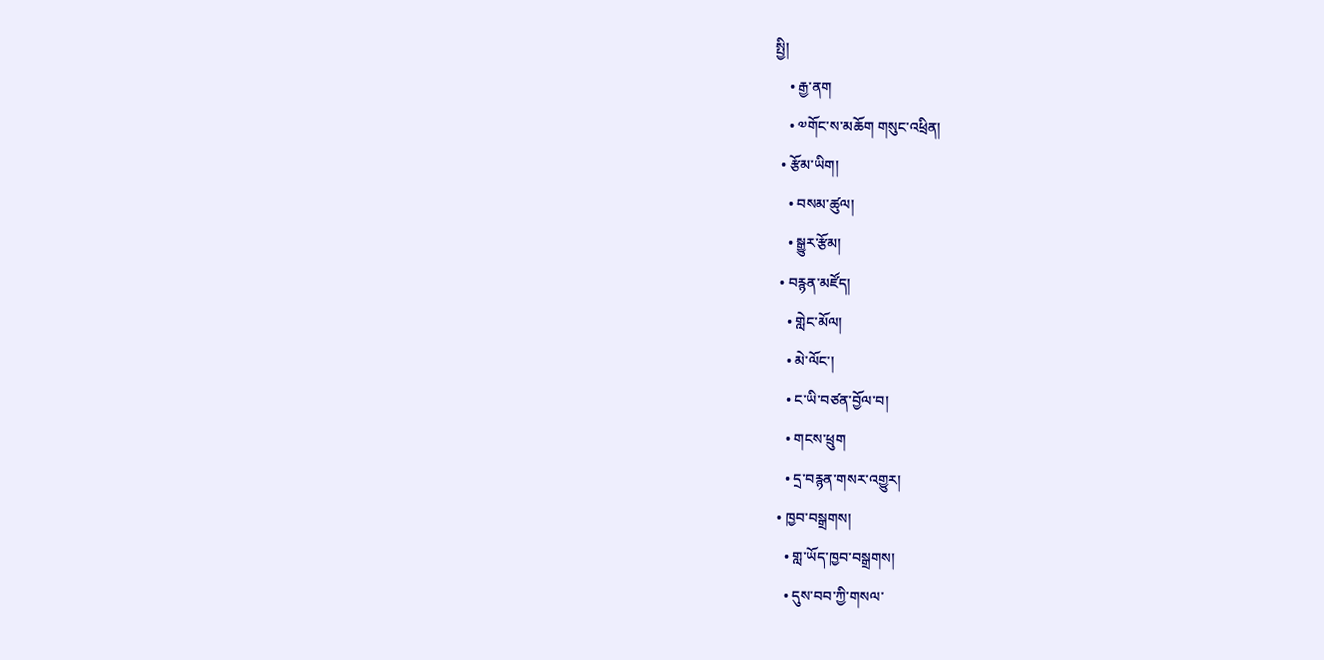སྤྱི།
    • རྒྱ་ནག
    • ༧གོང་ས་མཆོག གསུང་འཕྲིན།
  • རྩོམ་ཡིག།
    • བསམ་ཚུལ།
    • སྒྱུར་རྩོམ།
  • བརྙན་མཛོད།
    • གླེང་མོལ།
    • མེ་ལོང་།
    • ང་ཡི་བཙན་བྱོལ་བ།
    • གངས་ཕྲུག
    • དྲ་བརྙན་གསར་འགྱུར།
  • ཁྱབ་བསྒྲགས།
    • གླ་ཡོད་ཁྱབ་བསྒྲགས།
    • དུས་བབ་ཀྱི་གསལ་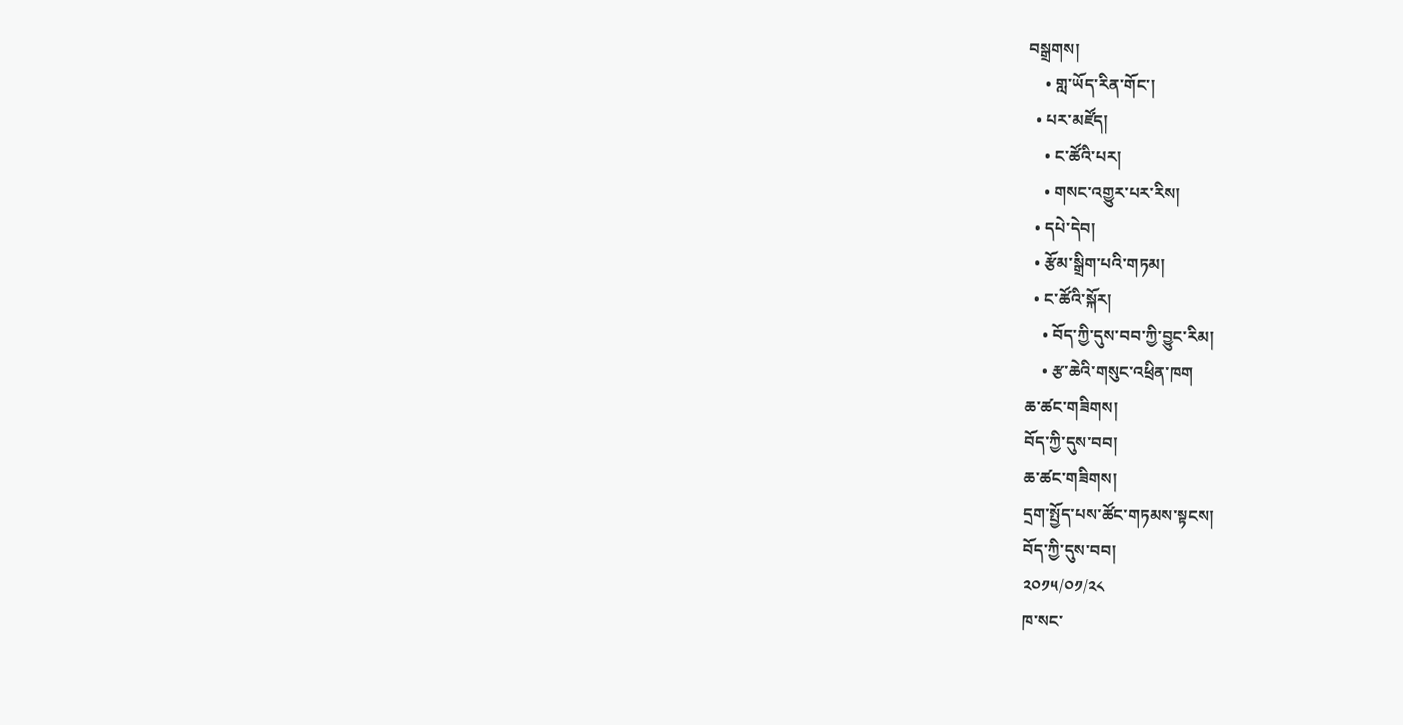བསྒྲགས།
    • གླ་ཡོད་རིན་གོང་།
  • པར་མཛོད།
    • ང་ཚོའི་པར།
    • གསང་འགྱུར་པར་རིས།
  • དཔེ་དེབ།
  • རྩོམ་སྒྲིག་པའི་གཏམ།
  • ང་ཚོའི་སྐོར།
    • བོད་ཀྱི་དུས་བབ་ཀྱི་བྱུང་རིམ།
    • རྩ་ཆེའི་གསུང་འཕྲིན་ཁག
ཆ་ཚང་གཟིགས།
བོད་ཀྱི་དུས་བབ།
ཆ་ཚང་གཟིགས།
དྲག་སྤྱོད་པས་ཚོང་གཏམས་སྟངས།
བོད་ཀྱི་དུས་བབ།
༢༠༡༥/༠༡/༢༨
ཁ་སང་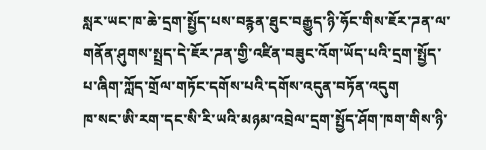སླར་ཡང་ཁ་ཆེ་དྲག་སྤྱོད་པས་བརྙན་ཐུང་བརྒྱུད་ཉི་ཧོང་གིས་ཇོར་ཌན་ལ་གནོན་ཤུགས་སྤྲད་དེ་ཇོར་ཌན་གྱི་འཛིན་བཟུང་འོག་ཡོད་པའི་དྲག་སྤྱོད་པ་ཞིག་ཀློད་གྲོལ་གཏོང་དགོས་པའི་དགོས་འདུན་བཏོན་འདུག
ཁ་སང་ཨི་རག་དང་སི་རི་ཡའི་མཉམ་འབྲེལ་དྲག་སྤྱོད་ཤོག་ཁག་གིས་ཉི་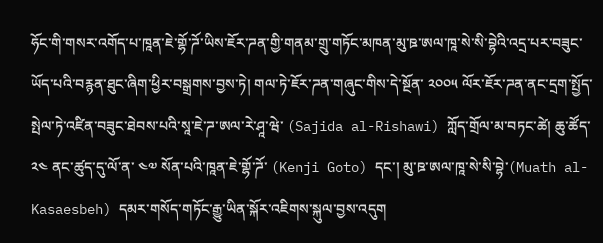ཧོང་གི་གསར་འགོད་པ་ཁཱན་ཇེ་གྷོ་ཌོ་ཡིས་ཇོར་ཌན་གྱི་གནམ་གྲུ་གཏོང་མཁན་མུ་ཋ་ཨལ་ཁཱ་སེ་སི་བྷེའི་འདྲ་པར་བཟུང་ཡོད་པའི་བརྙན་ཐུང་ཞིག་ཕྱིར་བསྒྲགས་བྱས་ཏེ། གལ་ཏེ་ཇོར་ཌན་གཞུང་གིས་དེ་སྔོན་ ༢༠༠༥ ལོར་ཇོར་ཌན་ནང་དྲག་སྤྱོད་སྤེལ་ཏེ་འཛིན་བཟུང་ཐེབས་པའི་སཱ་ཇེ་ཌ་ཨལ་རེ་ཤཱ་ཝེ་ (Sajida al-Rishawi) ཀློད་གྲོལ་མ་བཏང་ཚེ། ཆུ་ཚོད་ ༢༤ ནང་ཚུད་དུ་ལོ་ན་ ༤༧ སོན་པའི་ཁཱན་ཇེ་གྷོ་ཌོ་ (Kenji Goto) དང་། མུ་ཋ་ཨལ་ཁཱ་སེ་སི་བྷེ་(Muath al-Kasaesbeh) དམར་གསོད་གཏོང་རྒྱུ་ཡིན་སྐོར་འཇིགས་སྐུལ་བྱས་འདུག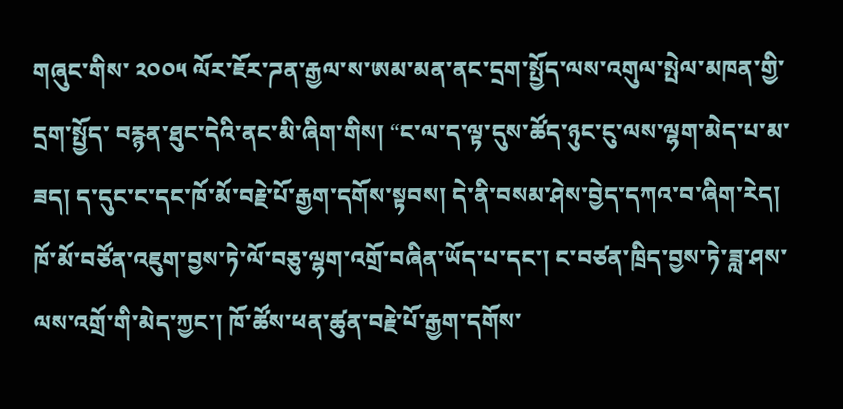གཞུང་གིས་ ༢༠༠༥ ལོར་ཇོར་ཌན་རྒྱལ་ས་ཨམ་མན་ནང་དྲག་སྤྱོད་ལས་འགུལ་སྤེལ་མཁན་གྱི་དྲག་སྤྱོད་ བརྙན་ཐུང་དེའི་ནང་མི་ཞིག་གིས། “ང་ལ་ད་ལྟ་དུས་ཚོད་ཉུང་ངུ་ལས་ལྷག་མེད་པ་མ་ཟད། ད་དུང་ང་དང་ཁོ་མོ་བརྗེ་པོ་རྒྱག་དགོས་སྟབས། དེ་ནི་བསམ་ཤེས་བྱེད་དཀའ་བ་ཞིག་རེད། ཁོ་མོ་བཙོན་འཇུག་བྱས་ཏེ་ལོ་བཅུ་ལྷག་འགྲོ་བཞིན་ཡོད་པ་དང་། ང་བཙན་ཁྲིད་བྱས་ཏེ་ཟླ་ཤས་ལས་འགྲོ་གི་མེད་ཀྱང་། ཁོ་ཚོས་ཕན་ཚུན་བརྗེ་པོ་རྒྱག་དགོས་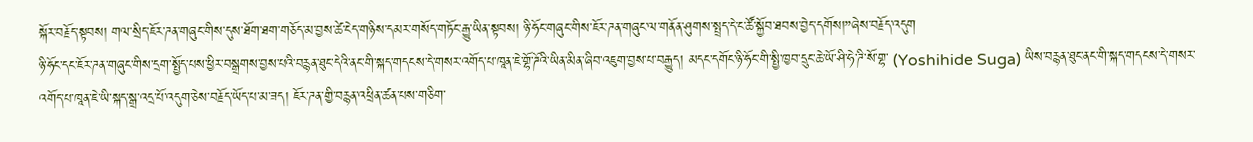སྐོར་བརྗོད་སྟབས། གལ་སྲིད་ཇོར་ཌན་གཞུང་གིས་དུས་ཐོག་ཐག་གཅོད་མ་བྱས་ཚེ་ངེད་གཉིས་དམར་གསོད་གཏོང་རྒྱུ་ཡིན་སྟབས། ཉི་ཧོང་གཞུང་གིས་ཇོར་ཌན་གཞུང་ལ་གནོན་ཤུགས་སྤྲད་དེ་ང་ཚོ་སྐྱོབ་ཐབས་བྱེད་དགོས།”ཞེས་བརྗོད་འདུག
ཉི་ཧོང་དང་ཇོར་ཌན་གཞུང་གིས་དྲག་སྤྱོད་པས་ཕྱིར་བསྒྲགས་བྱས་པའི་བརྙན་ཐུང་དེའི་ནང་གི་སྐད་གདངས་དེ་གསར་འགོད་པ་ཁཱན་ཇེ་གྷོ་ཌོའི་ཡིན་མིན་ཞིབ་འཇུག་བྱས་པ་བརྒྱུད། མདང་དགོང་ཉི་ཧོང་གི་སྤྱི་ཁྱབ་དྲུང་ཆེ་ཡོ་ཤི་ཧེ་ཌི་སོ་གྷ་ (Yoshihide Suga) ཡིས་བརྙན་ཐུང་ནང་གི་སྐད་གདངས་དེ་གསར་འགོད་པ་ཁཱན་ཇེ་ཡི་སྐད་སྒྲ་འདྲ་པོ་འདུག་ཅེས་བརྗོད་ཡོད་པ་མ་ཟད། ཇོར་ཌན་གྱི་བརྙན་འཕྲིན་ཚན་པས་གཅིག་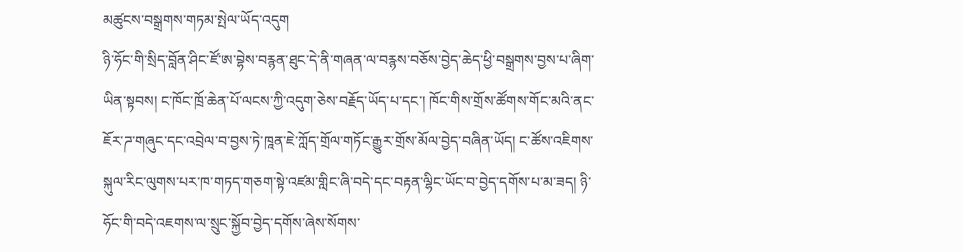མཚུངས་བསྒྲགས་གཏམ་སྤེལ་ཡོད་འདུག
ཉི་ཧོང་གི་སྲིད་བློན་ཤིང་ཛོ་ཨ་བྷེས་བརྙན་ཐུང་དེ་ནི་གཞན་ལ་བརྙས་བཅོས་བྱེད་ཆེད་ཕྱི་བསྒྲགས་བྱས་པ་ཞིག་ཡིན་སྟབས། ང་ཁོང་ཁྲོ་ཆེན་པོ་ལངས་ཀྱི་འདུག་ཅེས་བརྗོད་ཡོད་པ་དང་། ཁོང་གིས་གྲོས་ཚོགས་གོང་མའི་ནང་ཇོར་ཌ་གཞུང་དང་འབྲེལ་བ་བྱས་ཏེ་ཁཱན་ཇེ་ཀློད་གྲོལ་གཏོང་རྒྱུར་གྲོས་མོལ་བྱེད་བཞིན་ཡོད། ང་ཚོས་འཇིགས་སྐུལ་རིང་ལུགས་པར་ཁ་གཏད་གཅག་སྟེ་འཛམ་གླིང་ཞི་བདེ་དང་བརྟན་ལྷིང་ཡོང་བ་བྱེད་དགོས་པ་མ་ཟད། ཉི་ཧོང་གི་བདེ་འཇགས་ལ་སྲུང་སྐྱོབ་བྱེད་དགོས་ཞེས་སོགས་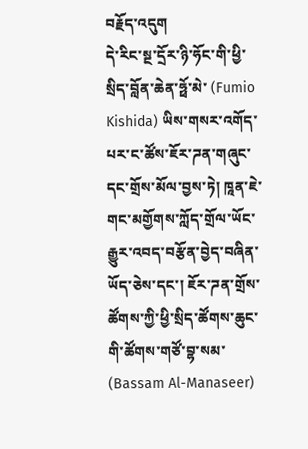བརྗོད་འདུག
དེ་རིང་སྔ་དྲོར་ཉི་ཧོང་གི་ཕྱི་སྲིད་བློན་ཆེན་ཧྥོ་མེ་ (Fumio Kishida) ཡིས་གསར་འགོད་པར་ང་ཚོས་ཇོར་ཌན་གཞུང་དང་གྲོས་མོལ་བྱས་ཏེ། ཁཱན་ཇེ་གང་མགྱོགས་ཀློད་གྲོལ་ཡོང་རྒྱུར་འབད་བརྩོན་བྱེད་བཞིན་ཡོད་ཅེས་དང་། ཇོར་ཌན་གྲོས་ཚོགས་ཀྱི་ཕྱི་སྲིད་ཚོགས་ཆུང་གི་ཚོགས་གཙོ་བྷ་སམ་ (Bassam Al-Manaseer)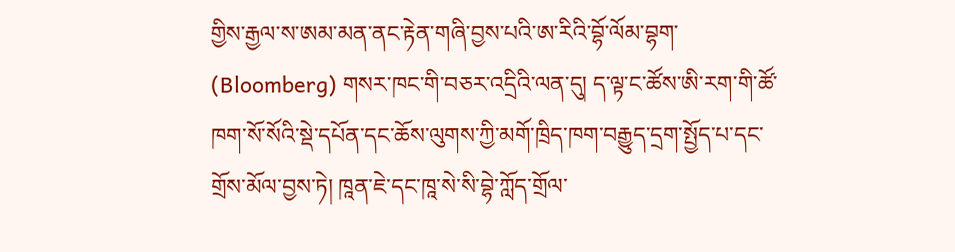གྱིས་རྒྱལ་ས་ཨམ་མན་ནང་རྟེན་གཞི་བྱས་པའི་ཨ་རིའི་བྷོ་ལོམ་བྷག་ (Bloomberg) གསར་ཁང་གི་བཅར་འདྲིའི་ལན་དུ། ད་ལྟ་ང་ཚོས་ཨི་རག་གི་ཚོ་ཁག་སོ་སོའི་སྡེ་དཔོན་དང་ཆོས་ལུགས་ཀྱི་མགོ་ཁྲིད་ཁག་བརྒྱུད་དྲག་སྤྱོད་པ་དང་གྲོས་མོལ་བྱས་ཏེ། ཁཱན་ཇེ་དང་ཁཱ་སེ་སི་བྷེ་ཀློད་གྲོལ་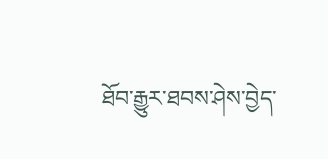ཐོབ་རྒྱུར་ཐབས་ཤེས་བྱེད་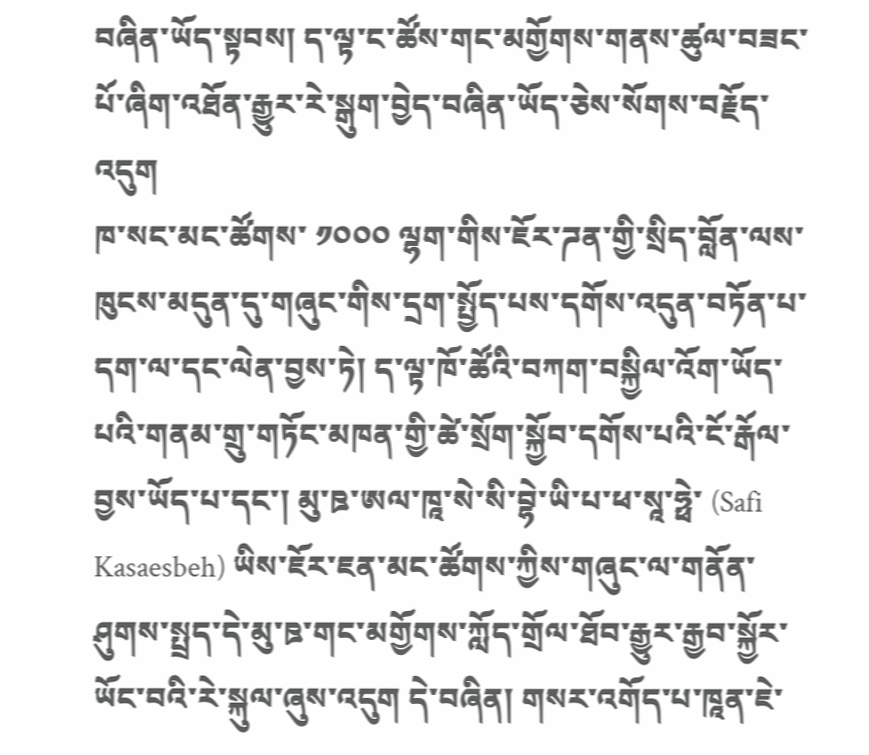བཞིན་ཡོད་སྟབས། ད་ལྟ་ང་ཚོས་གང་མགྱོགས་གནས་ཚུལ་བཟང་པོ་ཞིག་འཐོན་རྒྱུར་རེ་སྒུག་བྱེད་བཞིན་ཡོད་ཅེས་སོགས་བརྗོད་འདུག
ཁ་སང་མང་ཚོགས་ ༡༠༠༠ ལྷག་གིས་ཇོར་ཌན་གྱི་སྲིད་བློན་ལས་ཁུངས་མདུན་དུ་གཞུང་གིས་དྲག་སྤྱོད་པས་དགོས་འདུན་བཏོན་པ་དག་ལ་དང་ལེན་བྱས་ཏེ། ད་ལྟ་ཁོ་ཚོའི་བཀག་བསྐྱིལ་འོག་ཡོད་པའི་གནམ་གྲུ་གཏོང་མཁན་གྱི་ཚེ་སྲོག་སྐྱོབ་དགོས་པའི་ངོ་རྒོལ་བྱས་ཡོད་པ་དང་། མུ་ཋ་ཨལ་ཁཱ་སེ་སི་བྷེ་ཡི་པ་ཕ་སཱ་ཧྥེ་ (Safi Kasaesbeh) ཡིས་ཇོར་ཇན་མང་ཚོགས་ཀྱིས་གཞུང་ལ་གནོན་ཤུགས་སྤྲད་དེ་མུ་ཋ་གང་མགྱོགས་ཀློད་གྲོལ་ཐོབ་རྒྱུར་རྒྱབ་སྐྱོར་ཡོང་བའི་རེ་སྐུལ་ཞུས་འདུག དེ་བཞིན། གསར་འགོད་པ་ཁཱན་ཇེ་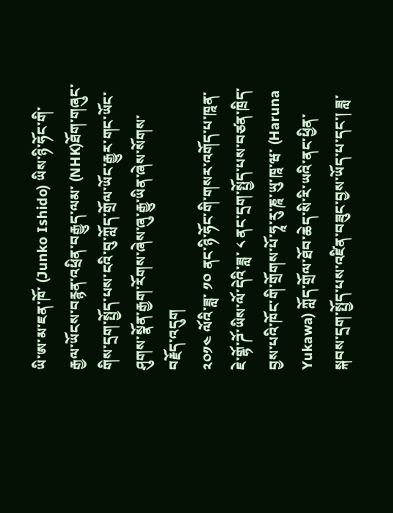ཡི་ཨ་མ་ཇན་ཁོ་ (Junko Ishido) ཡིས་ཉི་ཧོང་གི་རྒྱལ་ཡོངས་བརྙན་འཕྲིན་བརྒྱུད་ལམ་ (NHK)ཐོག་གཞུང་གིས་དྲག་སྤྱོད་པས་ངའི་བུ་ཀློད་གྲོལ་ཡོང་རྒྱུར་གང་ཡོང་ཤུགས་སྣོན་རྒྱག་རོགས་ཞེས་ཞུ་རྒྱུ་ཡིན་ཞེས་སོགས་བརྗོད་འདུག
༢༠༡༤ ལོའི་ཟླ་ ༡༠ ནང་ཉི་ཧོང་གི་གསར་འགོད་པ་ཁཱན་ཇེ་གྷོ་ཌོ་ཡིས་ལོ་དེའི་ཟླ་ ༨ ནང་དྲག་སྤྱོད་པས་བཙན་ཁྲིད་བྱས་པའི་ཁོང་གི་གྲོགས་པོ་ཧཱ་རུ་ཎཱ་ཡུ་ཁཱ་ཝ་ (Haruna Yukawa) ཀློད་གྲོལ་ཐོབ་ཆེད་སི་རི་ཡའི་ནང་ཕྱིན་སྐབས་དྲག་སྤྱོད་པས་འཛིན་བཟུང་བྱས་ཡོད་པ་དང་། ཟླ་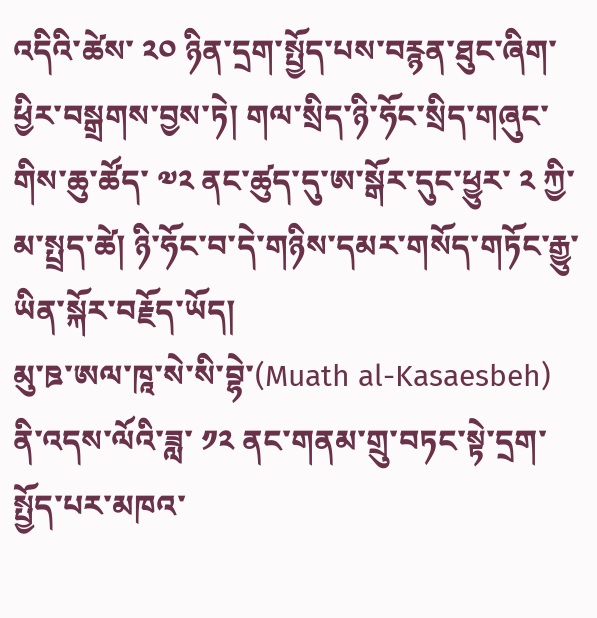འདིའི་ཚེས་ ༢༠ ཉིན་དྲག་སྤྱོད་པས་བརྙན་ཐུང་ཞིག་ཕྱིར་བསྒྲགས་བྱས་ཏེ། གལ་སྲིད་ཉི་ཧོང་སྲིད་གཞུང་གིས་ཆུ་ཚོད་ ༧༢ ནང་ཚུད་དུ་ཨ་སྒོར་དུང་ཕྱུར་ ༢ ཀྱི་མ་སྤྲད་ཚེ། ཉི་ཧོང་བ་དེ་གཉིས་དམར་གསོད་གཏོང་རྒྱུ་ཡིན་སྐོར་བརྗོད་ཡོད།
མུ་ཋ་ཨལ་ཁཱ་སེ་སི་བྷེ་(Muath al-Kasaesbeh) ནི་འདས་ལོའི་ཟླ་ ༡༢ ནང་གནམ་གྲུ་བཏང་སྟེ་དྲག་སྤྱོད་པར་མཁའ་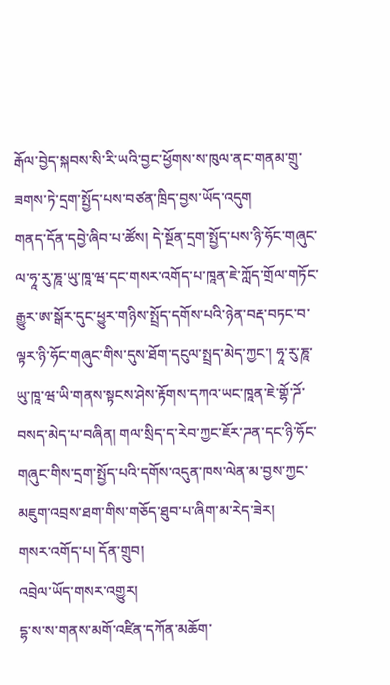རྒོལ་བྱེད་སྐབས་སི་རི་ཡའི་བྱང་ཕྱོགས་ས་ཁུལ་ནང་གནམ་གྲུ་ཟགས་ཏེ་དྲག་སྤྱོད་པས་བཙན་ཁྲིད་བྱས་ཡོད་འདུག
གནད་དོན་དབྱེ་ཞིབ་པ་ཚོས། དེ་སྔོན་དྲག་སྤྱོད་པས་ཉི་ཧོང་གཞུང་ལ་ཧཱ་རུ་ཎཱ་ཡུ་ཁཱ་ཝ་དང་གསར་འགོད་པ་ཁཱན་ཇེ་ཀློད་གྲོལ་གཏོང་རྒྱུར་ཨ་སྒོར་དུང་ཕྱུར་གཉིས་སྤྲོད་དགོས་པའི་ཉེན་བརྡ་བཏང་བ་ལྟར་ཉི་ཧོང་གཞུང་གིས་དུས་ཐོག་དངུལ་སྤྲད་མེད་ཀྱང་། ཧཱ་རུ་ཎཱ་ཡུ་ཁཱ་ཝ་ཡི་གནས་སྟངས་ཤེས་རྟོགས་དཀའ་ཡང་ཁཱན་ཇེ་གྷོ་ཌོ་བསད་མེད་པ་བཞིན། གལ་སྲིད་ད་རེབ་ཀྱང་ཇོར་ཌན་དང་ཉི་ཧོང་གཞུང་གིས་དྲག་སྤྱོད་པའི་དགོས་འདུན་ཁས་ལེན་མ་བྱས་ཀྱང་མཇུག་འབྲས་ཐག་གིས་གཅོད་ཐུབ་པ་ཞིག་མ་རེད་ཟེར།
གསར་འགོད་པ། དོན་གྲུབ།
འབྲེལ་ཡོད་གསར་འགྱུར།
དྷ་ས་ས་གནས་མགོ་འཛིན་དཀོན་མཆོག་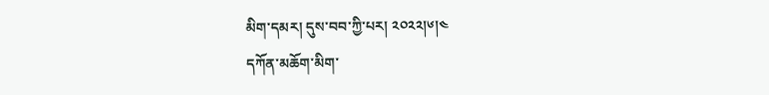མིག་དམར། དུས་བབ་ཀྱི་པར། ༢༠༢༢།༦།༤
དཀོན་མཆོག་མིག་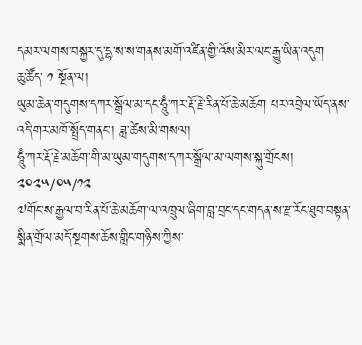དམར་ལགས་བསྐྱར་དུ་དྷ་ས་ས་གནས་མགོ་འཛིན་གྱི་འོས་མིར་ལང་རྒྱུ་ཡིན་འདུག
ཆུ་ཚོད་ ༡ སྔོན་ལ།
ཡུམ་ཆེན་གདུགས་དཀར་སྒྲོལ་མ་དང་ཧཱུྃ་ཀར་རྡོ་རྗེ་རིན་པོ་ཆེ་མཆོག པར་འབྲེལ་ཡོད་ནས་འདི་གར་མཁོ་སྤྲོད་གནང་། ཟླ་ཚེས་མི་གསལ།
ཧཱུྃ་ཀར་རྡོ་རྗེ་མཆོག་གི་མ་ཡུམ་གདུགས་དཀར་སྒྲོལ་མ་ལགས་སྐུ་གྲོངས།
༢༠༢༥/༠༥/༡༢
༧གོང་ས་རྒྱལ་བ་རིན་པོ་ཆེ་མཆོག་ལ་འཁྲུལ་ཞིག་བླ་བྲང་དང་གདན་ས་རྫ་རོང་ཐུབ་བསྟན་སྨིན་གྲོལ་མདོ་སྔགས་ཆོས་གླིང་གཉིས་ཀྱིས་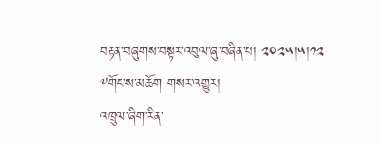བརྟན་བཞུགས་བསྟར་འབུལ་ཞུ་བཞིན་པ། ༢༠༢༥།༥།༡༢
༸གོང་ས་མཆོག གསར་འགྱུར།
འཁྲུལ་ཞིག་རིན་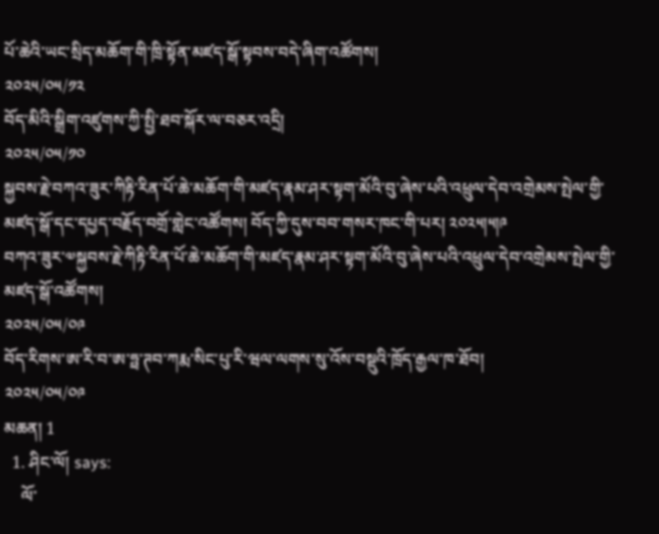པོ་ཆེའི་ཡང་སྲིད་མཆོག་གི་ཁྲི་སྟོན་མཛད་སྒོ་སྟབས་བདེ་ཞིག་འཚོགས།
༢༠༢༥/༠༥/༡༢
བོད་མིའི་སྒྲིག་འཛུགས་ཀྱི་སྤྱི་ཐབ་སྐོར་ལ་བཅར་འདྲི།
༢༠༢༥/༠༥/༡༠
སྐྱབས་རྗེ་བཀའ་ཟུར་ཀིརྟི་རིན་པོ་ཆེ་མཆོག་གི་མཛད་རྣམ་ཤར་སྟག་མོའི་བུ་ཞེས་པའི་འཕྲུལ་དེབ་འགྲེམས་སྤེལ་གྱི་མཛད་སྒོ་དང་དཔྱད་བརྗོད་བགྲོ་གླེང་འཚོགས། བོད་ཀྱི་དུས་བབ་གསར་ཁང་གི་པར། ༢༠༢༥།༥།༩
བཀའ་ཟུར་༧སྐྱབས་རྗེ་ཀིརྟི་རིན་པོ་ཆེ་མཆོག་གི་མཛད་རྣམ་ཤར་སྟག་མོའི་བུ་ཞེས་པའི་འཕྲུལ་དེབ་འགྲེམས་སྤེལ་གྱི་མཛད་སྒོ་འཚོགས།
༢༠༢༥/༠༥/༠༩
བོད་རིགས་ཨ་རི་བ་ཨ་ཧྥ་ཊབ་ཀརྨ་སིང་པུ་རི་ཝལ་ལགས་སུ་འོས་བསྡུའི་ཁྲོད་རྒྱལ་ཁ་ཐོབ།
༢༠༢༥/༠༥/༠༩
མཆན། 1
  1. ཤིང་ལོ། says:
    ལོ་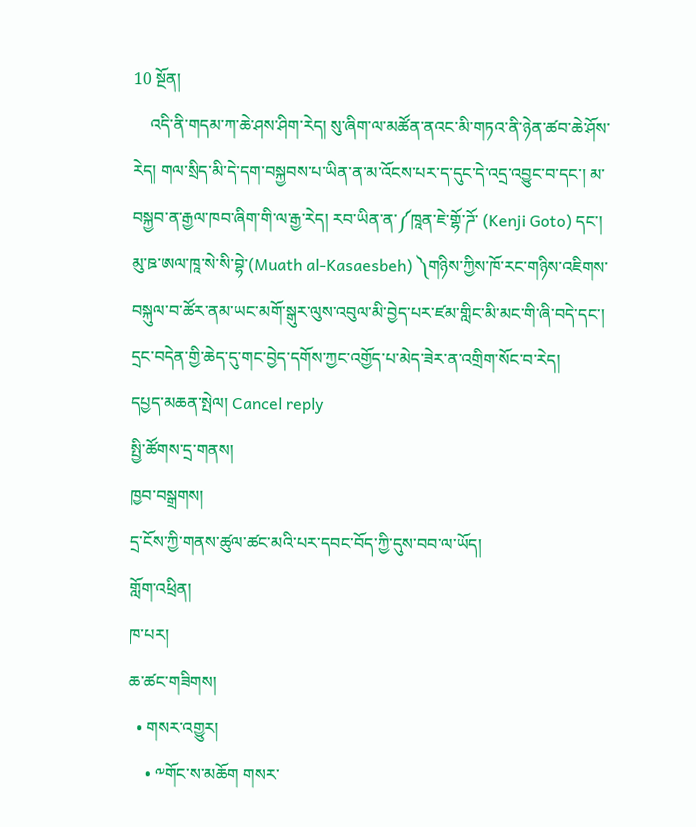10 སྔོན།
    འདི་ནི་གདམ་ཀ་ཆེ་ཤས་ཤིག་རེད། སུ་ཞིག་ལ་མཚོན་ནའང་མི་གཏའ་ནི་ཉེན་ཚབ་ཆེ་ཤོས་རེད། གལ་སྲིད་མི་དེ་དག་བསྐྱབས་པ་ཡིན་ན་མ་འོངས་པར་ད་དུང་དེ་འདྲ་འབྱུང་བ་དང་། མ་བསྐྱབ་ན་རྒྱལ་ཁབ་ཞིག་གི་ལ་རྒྱ་རེད། རབ་ཡིན་ན་༼ཁཱན་ཇེ་གྷོ་ཌོ་ (Kenji Goto) དང་། མུ་ཋ་ཨལ་ཁཱ་སེ་སི་བྷེ་(Muath al-Kasaesbeh) ༽གཉིས་ཀྱིས་ཁོ་རང་གཉིས་འཇིགས་བསྐུལ་བ་ཚོར་ནམ་ཡང་མགོ་སྒུར་ལུས་འབུལ་མི་བྱེད་པར་ཛམ་གླིང་མི་མང་གི་ཞི་བདེ་དང་། དྲང་བདེན་གྱི་ཆེད་དུ་གང་བྱེད་དགོས་ཀྱང་འགྱོད་པ་མེད་ཟེར་ན་འགྲིག་སོང་བ་རེད།
དཔྱད་མཆན་སྤེལ། Cancel reply
སྤྱི་ཚོགས་དྲ་གནས།
ཁྱབ་བསྒྲགས།
དྲ་ངོས་ཀྱི་གནས་ཚུལ་ཚང་མའི་པར་དབང་བོད་ཀྱི་དུས་བབ་ལ་ཡོད།
གློག་འཕྲིན།
ཁ་པར།
ཆ་ཚང་གཟིགས།
  • གསར་འགྱུར།
    • ༸གོང་ས་མཆོག གསར་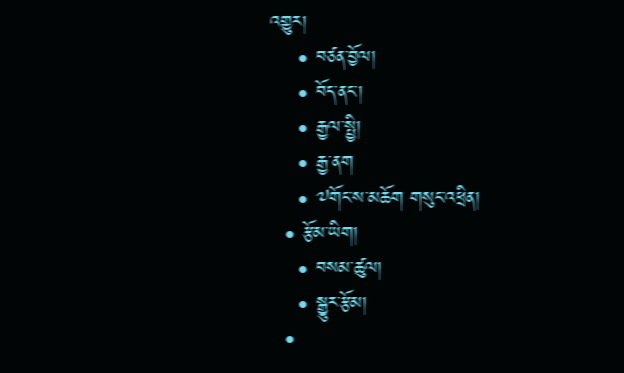འགྱུར།
    • བཙན་བྱོལ།
    • བོད་ནང་།
    • རྒྱལ་སྤྱི།
    • རྒྱ་ནག
    • ༧གོང་ས་མཆོག གསུང་འཕྲིན།
  • རྩོམ་ཡིག།
    • བསམ་ཚུལ།
    • སྒྱུར་རྩོམ།
  •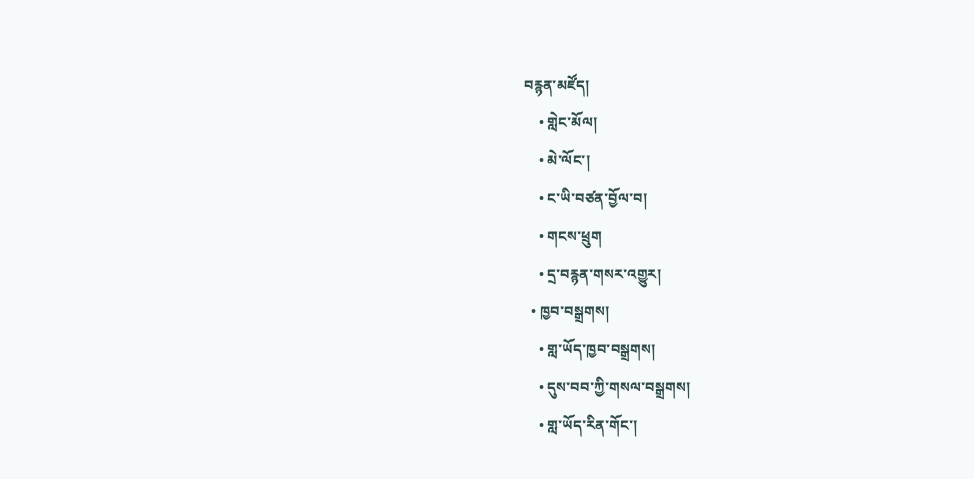བརྙན་མཛོད།
    • གླེང་མོལ།
    • མེ་ལོང་།
    • ང་ཡི་བཙན་བྱོལ་བ།
    • གངས་ཕྲུག
    • དྲ་བརྙན་གསར་འགྱུར།
  • ཁྱབ་བསྒྲགས།
    • གླ་ཡོད་ཁྱབ་བསྒྲགས།
    • དུས་བབ་ཀྱི་གསལ་བསྒྲགས།
    • གླ་ཡོད་རིན་གོང་།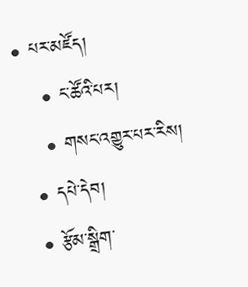• པར་མཛོད།
    • ང་ཚོའི་པར།
    • གསང་འགྱུར་པར་རིས།
  • དཔེ་དེབ།
  • རྩོམ་སྒྲིག་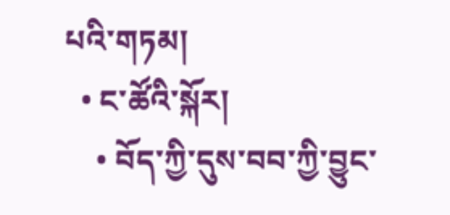པའི་གཏམ།
  • ང་ཚོའི་སྐོར།
    • བོད་ཀྱི་དུས་བབ་ཀྱི་བྱུང་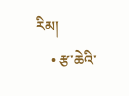རིམ།
    • རྩ་ཆེའི་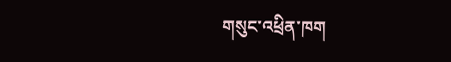གསུང་འཕྲིན་ཁག